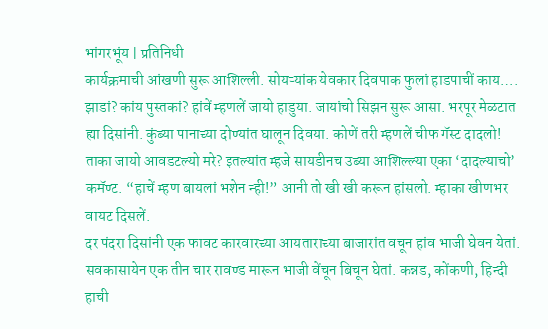भांगरभूंय | प्रतिनिधी
कार्यक्रमाची आंखणी सुरू आशिल्ली. सोयऱ्यांक येवकार दिवपाक फुलां हाडपाचीं काय…. झाडां? कांय पुस्तकां? हांवें म्हणलें जायो हाडुया. जायांचो सिझन सुरू आसा. भरपूर मेळटात ह्या दिसांनी. कुंब्या पानाच्या दोण्यांत घालून दिवया. कोणें तरी म्हणलें चीफ गॅस्ट दादलो! ताका जायो आवडटल्यो मरे? इतल्यांत म्हजे सायडीनच उब्या आशिल्ल्या एका ‘दादल्याचो’ कमॅण्ट. “हाचें म्हण बायलां भशेन न्ही!” आनी तो खी खी करून हांसलो. म्हाका खीणभर वायट दिसलें.
दर पंदरा दिसांनी एक फावट कारवारच्या आयताराच्या बाजारांत वचून हांव भाजी घेवन येतां. सवकासायेन एक तीन चार रावण्ड मारून भाजी वेंचून बिचून घेतां. कन्नड, कोंकणी, हिन्दी हाची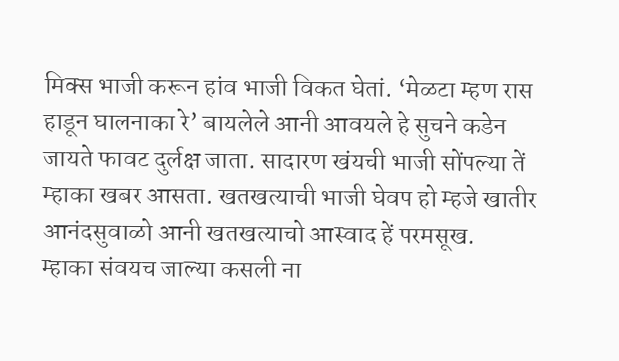मिक्स भाजी करून हांव भाजी विकत घेतां. ‘मेळटा म्हण रास हाडून घालनाका रे’ बायलेले आनी आवयले हे सुचने कडेन जायते फावट दुर्लक्ष जाता. सादारण खंयची भाजी सोंपल्या तें म्हाका खबर आसता. खतखत्याची भाजी घेवप हो म्हजे खातीर आनंदसुवाळो आनी खतखत्याचो आस्वाद हें परमसूख.
म्हाका संवयच जाल्या कसली ना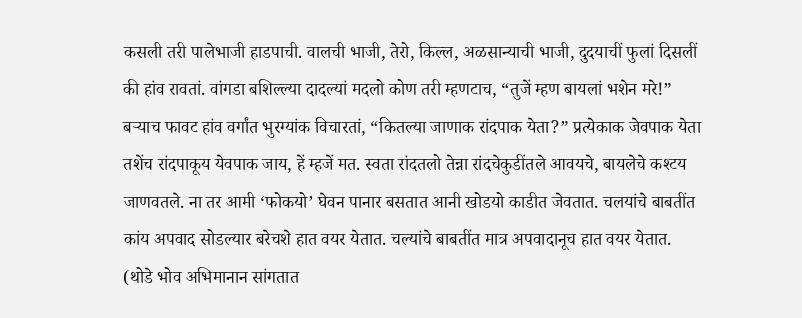कसली तरी पालेभाजी हाडपाची. वालची भाजी, तेरो, किल्ल, अळसान्याची भाजी, दुदयाचीं फुलां दिसलीं की हांव रावतां. वांगडा बशिल्ल्या दादल्यां मदलो कोण तरी म्हणटाच, “तुजें म्हण बायलां भशेन मरे!”
बऱ्याच फावट हांव वर्गांत भुरग्यांक विचारतां, “कितल्या जाणाक रांदपाक येता?” प्रत्येकाक जेवपाक येता तशेंच रांदपाकूय येवपाक जाय, हें म्हजें मत. स्वता रांदतलो तेन्ना रांदचेकुडींतले आवयचे, बायलेचे कश्टय जाणवतले. ना तर आमी ‘फोकयो’ घेवन पानार बसतात आनी खोडयो काडीत जेवतात. चलयांचे बाबतींत कांय अपवाद सोडल्यार बरेचशे हात वयर येतात. चल्यांचे बाबतींत मात्र अपवादानूच हात वयर येतात. (थोडे भोव अभिमानान सांगतात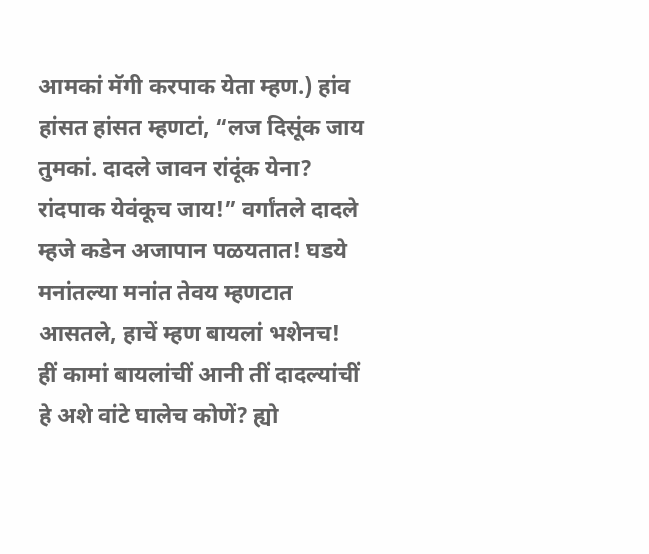आमकां मॅगी करपाक येता म्हण.) हांव हांसत हांसत म्हणटां, “लज दिसूंक जाय तुमकां. दादले जावन रांदूंक येना? रांदपाक येवंकूच जाय!” वर्गांतले दादले म्हजे कडेन अजापान पळयतात! घडये मनांतल्या मनांत तेवय म्हणटात आसतले, हाचें म्हण बायलां भशेनच!
हीं कामां बायलांचीं आनी तीं दादल्यांचीं हे अशे वांटे घालेच कोणें? ह्यो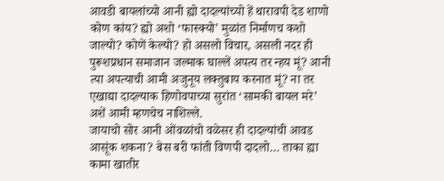आवडी बायलांच्यो आनी ह्यो दादल्यांच्यो हें थारावपी देड शाणो कोण कांय? ह्यो अशो ‘फास्क्यो’ मुळांत निर्माणच कशो जाल्यो? कोणें केल्यो? हो असलो विचार, असली नदर ही पुरूशप्रधान समाजान जल्माक घाल्लें अपत्य तर न्हय मूं? आनी त्या अपत्याची आमी अजुनूय लक्तुबाय करनात मूं? ना तर एखाद्या दादल्याक हिणोवपाच्या सुरांत ‘सामकी बायल मरे’ अशें आमी म्हणचेच नाशिल्ले.
जायाचो सोर आनी ओंवळांचो वळेसर ही दादल्यांची आवड आसूंक शकना? बेस बरी फांती विणपी दादलो… ताका ह्या कामा खातीर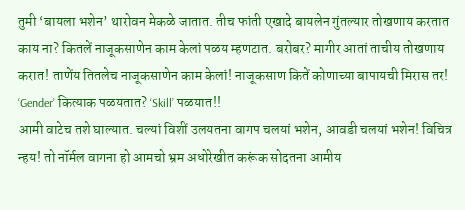तुमी ‘बायला भशेन’ थारोवन मेकळे जातात. तीच फांती एखादे बायलेन गुंतल्यार तोखणाय करतात काय ना? कितलें नाजूकसाणेन काम केलां पळय म्हणटात. बरोबर? मागीर आतां ताचीय तोखणाय करात! ताणेंय तितलेच नाजूकसाणेन काम केलां! नाजूकसाण कितें कोणाच्या बापायची मिरास तर! ‘Gender’ कित्याक पळयतात? ‘Skill’ पळयात!!
आमी वाटेच तशे घाल्यात. चल्यां विशीं उलयतना वागप चलयां भशेन, आवडी चलयां भशेन! विचित्र न्हय! तो नॉर्मल वागना हो आमचो भ्रम अधोरेखीत करूंक सोदतना आमीय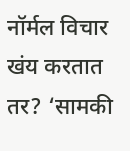नॉर्मल विचार खंय करतात तर? ‘सामकी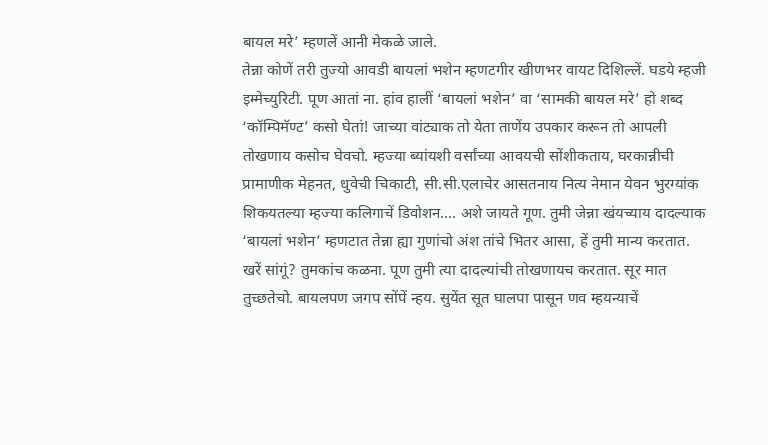बायल मरे’ म्हणलें आनी मेकळे जाले.
तेन्ना कोणें तरी तुज्यो आवडी बायलां भशेन म्हणटगीर खीणभर वायट दिशिल्लें. घडये म्हजी इम्मेच्युरिटी. पूण आतां ना. हांव हालीं ‘बायलां भशेन’ वा ‘सामकी बायल मरे’ हो शब्द ‘कॉम्पिमॅण्ट’ कसो घेतां! जाच्या वांट्याक तो येता ताणेंय उपकार करून तो आपली तोखणाय कसोच घेवचो. म्हज्या ब्यांयशी वर्सांच्या आवयची सोंशीकताय, घरकान्नीची प्रामाणीक मेहनत, धुवेची चिकाटी, सी.सी.एलाचेर आसतनाय नित्य नेमान येवन भुरग्यांक शिकयतल्या म्हज्या कलिगाचें डिवोशन…. अशे जायते गूण. तुमी जेन्ना खंयच्याय दादल्याक ‘बायलां भशेन’ म्हणटात तेन्ना ह्या गुणांचो अंश तांचे भितर आसा, हें तुमी मान्य करतात. खरें सांगूं? तुमकांच कळना. पूण तुमी त्या दादल्यांची तोखणायच करतात. सूर मात तुच्छतेचो. बायलपण जगप सोंपें न्हय. सुयेंत सूत घालपा पासून णव म्हयन्याचें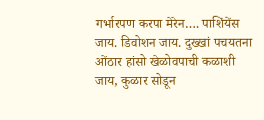गर्भारपण करपा मेरेन…. पाशिंयेंस जाय. डिवोशन जाय. दुख्खां पचयतना ओंठार हांसो खेळोवपाची कळाशी जाय, कुळार सोडून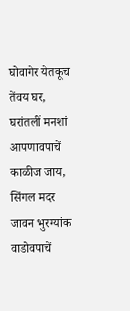घोवागेर येतकूच तेंवय घर, घरांतलीं मनशां आपणावपाचें काळीज जाय, सिंगल मदर जावन भुरग्यांक वाडोवपाचें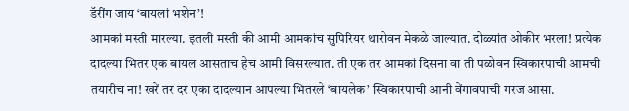डॅरींग जाय ‘बायलां भशेन’!
आमकां मस्ती मारल्या. इतली मस्ती की आमी आमकांच सुपिरियर थारोवन मेकळे जाल्यात. दोळ्यांत ओकीर भरला! प्रत्येक दादल्या भितर एक बायल आसताच हेच आमी विसरल्यात. ती एक तर आमकां दिसना वा ती पळोवन स्विकारपाची आमची तयारीच ना! खरें तर दर एका दादल्यान आपल्या भितरले ‘बायलेक’ स्विकारपाची आनी वेंगावपाची गरज आसा.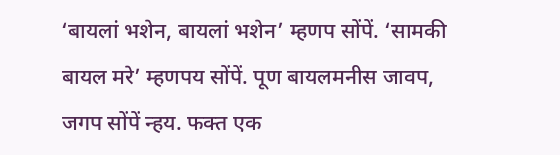‘बायलां भशेन, बायलां भशेन’ म्हणप सोंपें. ‘सामकी बायल मरे’ म्हणपय सोंपें. पूण बायलमनीस जावप, जगप सोंपें न्हय. फक्त एक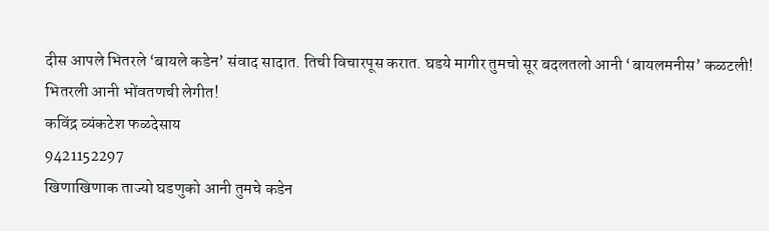दीस आपले भितरले ‘बायले कडेन’ संवाद सादात. तिची विचारपूस करात. घडये मागीर तुमचो सूर बदलतलो आनी ‘बायलमनीस’ कळटली! भितरली आनी भोंवतणची लेगीत!
कविंद्र व्यंकटेश फळदेसाय
9421152297
खिणाखिणाक ताज्यो घडणुको आनी तुमचे कडेन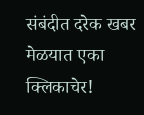संबंदीत दरेक खबर मेळयात एका क्लिकाचेर!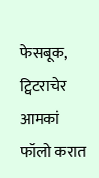फेसबूक, ट्विटराचेर आमकां फॉलो करात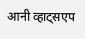आनी व्हाट्सएप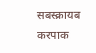सबस्क्रायब करपाक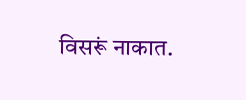विसरूं नाकात.